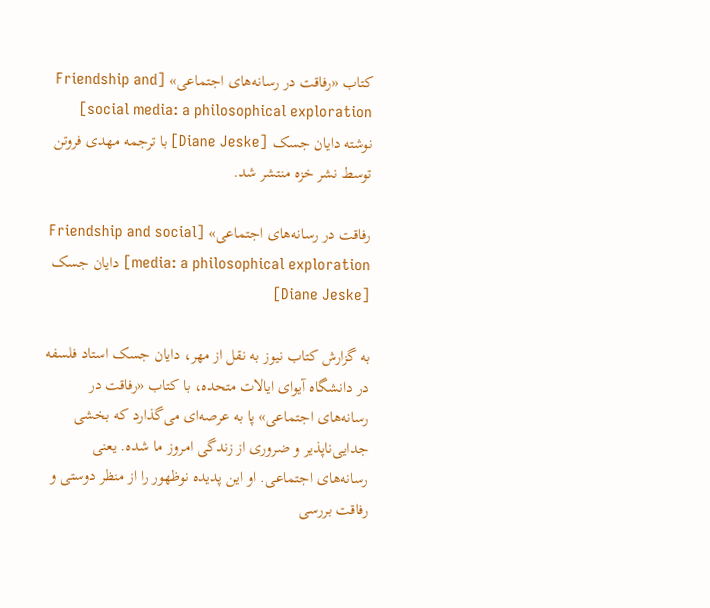کتاب «رفاقت در رسانه‌های اجتماعی» [Friendship and social media: a philosophical exploration] نوشته دایان جسک [Diane Jeske] با ترجمه مهدی فروتن توسط نشر خزه منتشر شد.

رفاقت در رسانه‌های اجتماعی» [Friendship and social media: a philosophical exploration] دایان جسک [Diane Jeske]

به گزارش کتاب نیوز به نقل از مهر، دایان جسک استاد فلسفه در دانشگاه آیوای ایالات متحده، با کتاب «رفاقت در رسانه‌های اجتماعی» پا به عرصه‌ای می‌گذارد که بخشی جدایی‌ناپذیر و ضروری از زندگی امروز ما شده. یعنی رسانه‌های اجتماعی. او این پدیده نوظهور را از منظر دوستی و رفاقت بررسی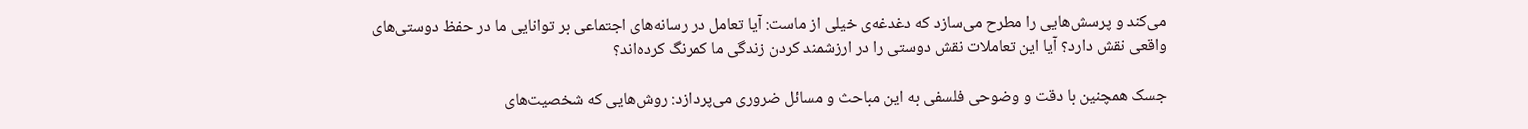می‌کند و پرسش‌هایی را مطرح می‌سازد که دغدغه‌ی خیلی از ماست: آیا تعامل در رسانه‌های اجتماعی بر توانایی ما در حفظ دوستی‌های واقعی نقش دارد؟ آیا این تعاملات نقش دوستی را در ارزشمند کردن زندگی ما کمرنگ کرده‌اند؟

جسک همچنین با دقت و وضوحی فلسفی به این مباحث و مسائل ضروری می‌پردازد: روش‌هایی که شخصیت‌های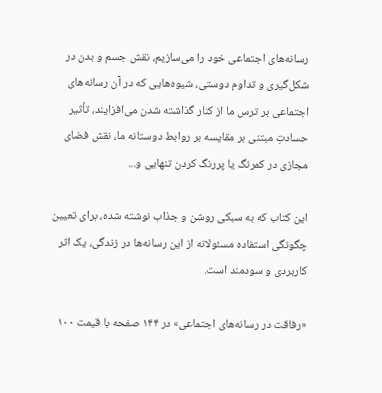رسانه‌های اجتماعی خود را می‌سازیم، نقش جسم و بدن در شکل‌گیری و تداوم دوستی، شیوه‌هایی که در آن رسانه‌های اجتماعی بر ترس ما از کنار گذاشته شدن می‌افزایند، تأثیر حسادتِ مبتنی بر مقایسه بر روابط دوستانه ما، نقش فضای مجازی در کمرنگ یا پررنگ کردن تنهایی و...

این کتاب که به سبکی روشن و جذاب نوشته شده، برای تعیین چگونگی استفاده مسئولانه از این رسانه‌ها در زندگی، یک اثر کاربردی و سودمند است.

«رفاقت در رسانه‌های اجتماعی» در ۱۴۴ صفحه با قیمت ۱۰۰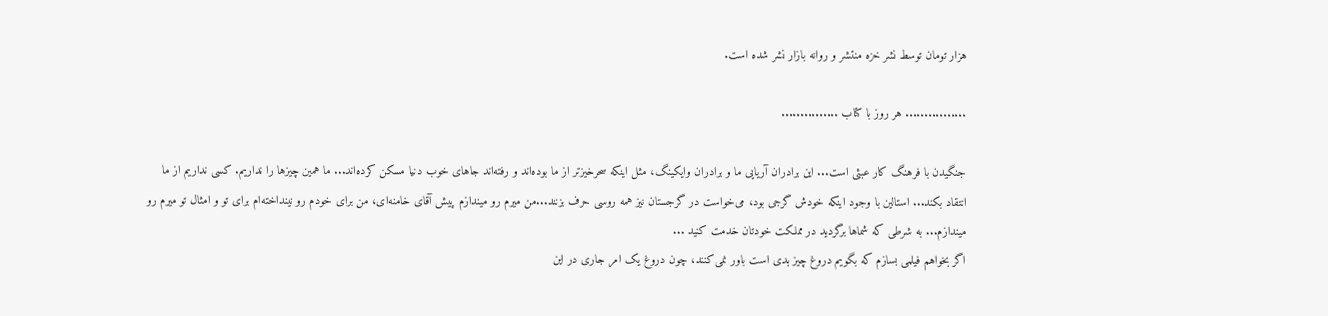هزار تومان توسط نشر خزه منتشر و روانه بازار نشر شده است.

................ هر روز با کتاب ...............

جنگیدن با فرهنگ کار عبثی است... این برادران آریایی ما و برادران وایکینگ، مثل اینکه سحرخیزتر از ما بوده‌اند و رفته‌اند جاهای خوب دنیا مسکن کرده‌اند... ما همین چیزها را نداریم. کسی نداریم از ما انتقاد بکند... استالین با وجود اینکه خودش گرجی بود، می‌خواست در گرجستان نیز همه روسی حرف بزنند...من میرم رو میندازم پیش آقای خامنه‌ای، من برای خودم رو نینداخته‌ام برای تو و امثال تو میرم رو میندازم... به شرطی که شماها برگردید در مملکت خودتان خدمت کنید ...
اگر بخواهم فیلمی بسازم که بگویم دروغ چیز بدی است باور نمی‌کنند، چون دروغ یک امر جاری در این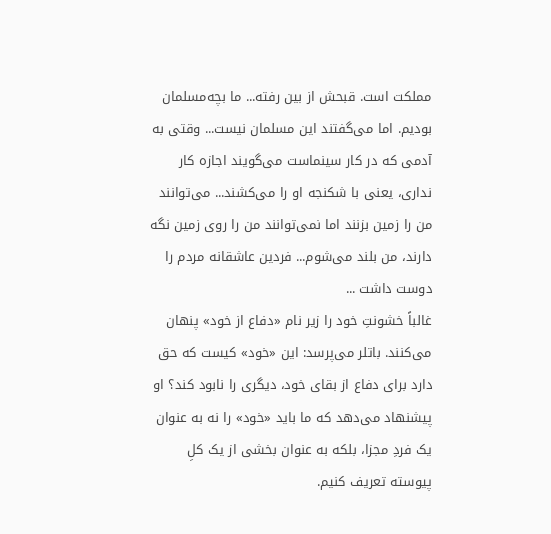مملکت است. قبحش از بین رفته... ما بچه‌مسلمان بودیم. اما می‌گفتند این مسلمان نیست... وقتی به آدمی که در کار سینماست می‌گویند اجازه کار نداری، یعنی با شکنجه او را می‌کشند... می‌توانند من را زمین بزنند اما نمی‌توانند من را روی زمین نگه دارند، من بلند می‌شوم... فردین عاشقانه مردم را دوست داشت ...
غالباً خشونتِ خود را زیر نام «دفاع از خود» پنهان می‌کنند. باتلر می‌پرسد: این «خود» کیست که حق دارد برای دفاع از بقای خود، دیگری را نابود کند؟ او پیشنهاد می‌دهد که ما باید «خود» را نه به عنوان یک فردِ مجزا، بلکه به عنوان بخشی از یک کلِ پیوسته تعریف کنیم.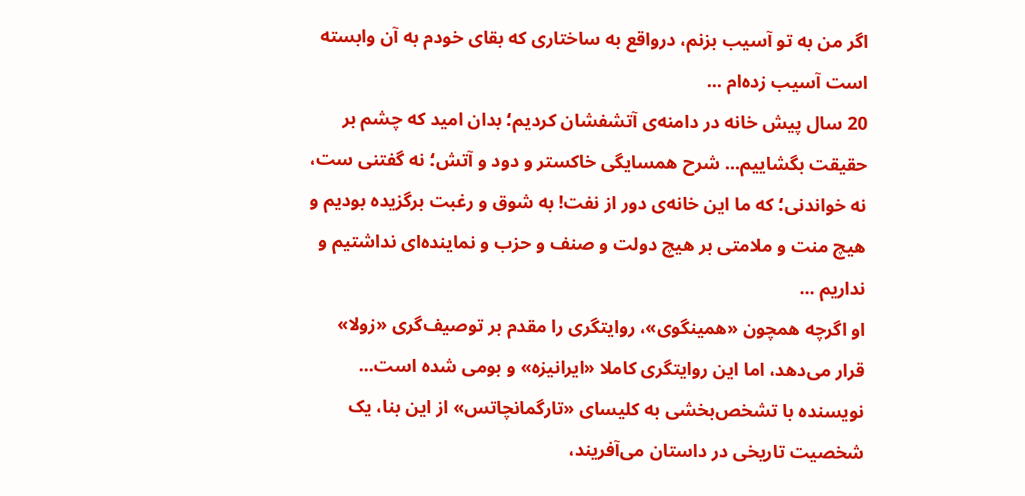اگر من به تو آسیب بزنم، درواقع به ساختاری که بقای خودم به آن وابسته است آسیب زده‌ام ...
20 سال پیش خانه در دامنه‌ی آتشفشان کردیم؛ بدان امید که چشم بر حقیقت بگشاییم... شرح همسایگی خاکستر و دود و آتش؛ نه گفتنی ست، نه خواندنی؛ که ما این خانه‌ی دور از نفت! به شوق و رغبت برگزیده بودیم و هیچ منت و ملامتی بر هیچ دولت و صنف و حزب و نماینده‌ای نداشتیم و نداریم ...
او اگرچه همچون «همینگوی»، روایتگری را مقدم بر توصیف‌گری «زولا» قرار می‌دهد، اما این روایتگری کاملا «ایرانیزه» و بومی شده است... نویسنده با تشخص‌بخشی به کلیسای «تارگمانچاتس» از این بنا، یک شخصیت تاریخی در داستان می‌آفریند،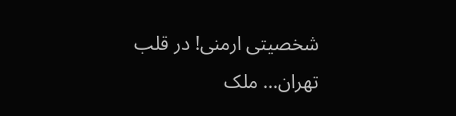شخصیتی ارمنی! در قلب تهران... ملک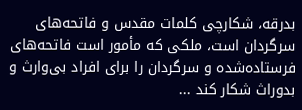بدرقه، شکارچی کلمات مقدس و فاتحه‌های سرگردان است، ملکی که مأمور است فاتحه‌های فرستاده‌شده و سرگردان را برای افراد بی‌وارث و بد‌وراث شکار کند ...